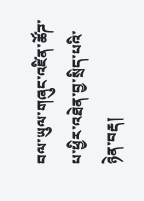བལ་ཡུལ་གཞུང་འཛིན་ཚོཌ་པ་ཕྱིར་འཐེན་བྱ་སྲིད་པའི་ཉེན་བརྡ།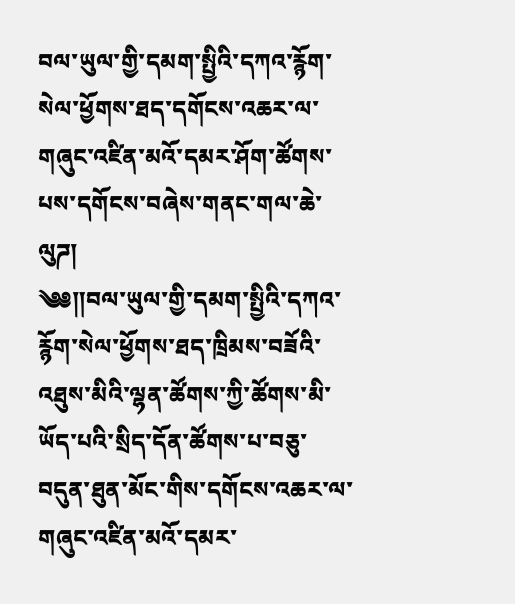བལ་ཡུལ་གྱི་དམག་སྤྱིའི་དཀའ་རྙོག་སེལ་ཕྱོགས་ཐད་དགོངས་འཆར་ལ་གཞུང་འཛིན་མའོ་དམར་ཤོག་ཚོགས་པས་དགོངས་བཞེས་གནང་གལ་ཆེ་ལུཌ།
༄༅༎བལ་ཡུལ་གྱི་དམག་སྤྱིའི་དཀའ་རྙོག་སེལ་ཕྱོགས་ཐད་ཁྲིམས་བཟོའི་འཐུས་མིའི་ལྷན་ཚོགས་ཀྱི་ཚོགས་མི་ཡོད་པའི་སྲིད་དོན་ཚོགས་པ་བཅུ་བདུན་ཐུན་མོང་གིས་དགོངས་འཆར་ལ་གཞུང་འཛིན་མའོ་དམར་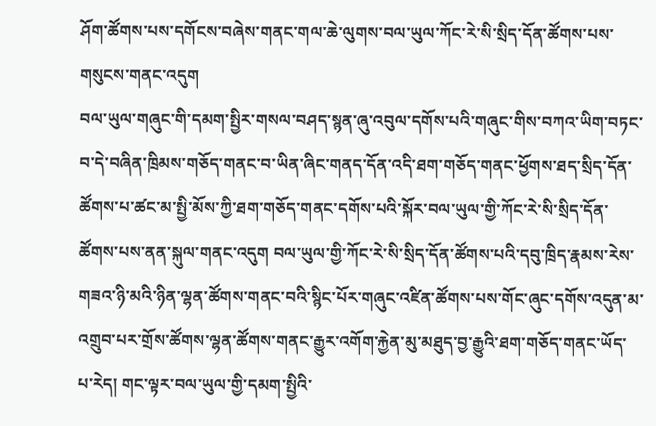ཤོག་ཚོགས་པས་དགོངས་བཞེས་གནང་གལ་ཆེ་ལུགས་བལ་ཡུལ་ཀོང་རེ་སི་སྲིད་དོན་ཚོགས་པས་གསུངས་གནང་འདུག
བལ་ཡུལ་གཞུང་གི་དམག་སྤྱིར་གསལ་བཤད་སྙན་ཞུ་འབུལ་དགོས་པའི་གཞུང་གིས་བཀའ་ཡིག་བཏང་བ་དེ་བཞིན་ཁྲིམས་གཅོད་གནང་བ་ཡིན་ཞིང་གནད་དོན་འདི་ཐག་གཅོད་གནང་ཕྱོགས་ཐད་སྲིད་དོན་ཚོགས་པ་ཚང་མ་སྤྱི་མོས་ཀྱི་ཐག་གཅོད་གནང་དགོས་པའི་སྐོར་བལ་ཡུལ་གྱི་ཀོང་རེ་སི་སྲིད་དོན་ཚོགས་པས་ནན་སྐུལ་གནང་འདུག བལ་ཡུལ་གྱི་ཀོང་རེ་སི་སྲིད་དོན་ཚོགས་པའི་དབུ་ཁྲིད་རྣམས་རེས་གཟའ་ཉི་མའི་ཉིན་ལྷན་ཚོགས་གནང་བའི་སྙིང་པོར་གཞུང་འཛིན་ཚོགས་པས་གོང་ཞུང་དགོས་འདུན་མ་འགྲུབ་པར་གྲོས་ཚོགས་ལྷན་ཚོགས་གནང་རྒྱུར་འགོག་རྐྱེན་མུ་མཐུད་བྱ་རྒྱུའི་ཐག་གཅོད་གནང་ཡོད་པ་རེད། གང་ལྟར་བལ་ཡུལ་གྱི་དམག་སྤྱིའི་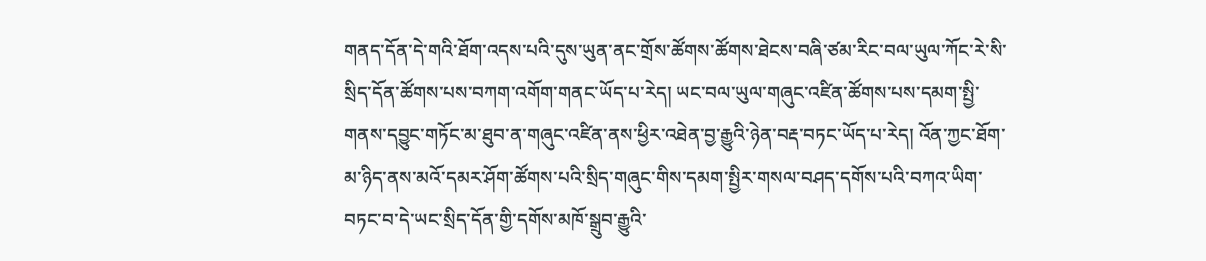གནད་དོན་དེ་གའི་ཐོག་འདས་པའི་དུས་ཡུན་ནང་གྲོས་ཚོགས་ཚོགས་ཐེངས་བཞི་ཙམ་རིང་བལ་ཡུལ་ཀོང་རེ་སི་སྲིད་དོན་ཚོགས་པས་བཀག་འགོག་གནང་ཡོད་པ་རེད། ཡང་བལ་ཡུལ་གཞུང་འཛིན་ཚོགས་པས་དམག་སྤྱི་གནས་དབྱུང་གཏོང་མ་ཐུབ་ན་གཞུང་འཛིན་ནས་ཕྱིར་འཐེན་བྱ་རྒྱུའི་ཉེན་བརྡ་བཏང་ཡོད་པ་རེད། འོན་ཀྱང་ཐོག་མ་ཉིད་ནས་མའོ་དམར་ཤོག་ཚོགས་པའི་སྲིད་གཞུང་གིས་དམག་སྤྱིར་གསལ་བཤད་དགོས་པའི་བཀའ་ཡིག་བཏང་བ་དེ་ཡང་སྲིད་དོན་གྱི་དགོས་མཁོ་སྒྲུབ་རྒྱུའི་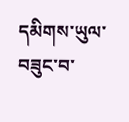དམིགས་ཡུལ་བཟུང་བ་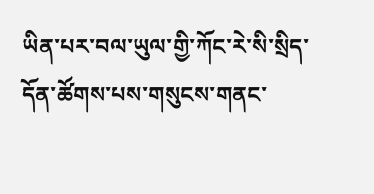ཡིན་པར་བལ་ཡུལ་གྱི་ཀོང་རེ་སི་སྲིད་དོན་ཚོགས་པས་གསུངས་གནང་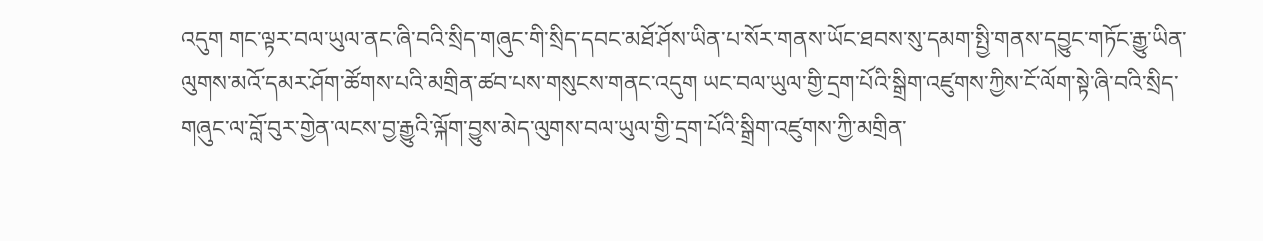འདུག གང་ལྟར་བལ་ཡུལ་ནང་ཞི་བའི་སྲིད་གཞུང་གི་སྲིད་དབང་མཐོ་ཤོས་ཡིན་པ་སོར་གནས་ཡོང་ཐབས་སུ་དམག་སྤྱི་གནས་དབྱུང་གཏོང་རྒྱུ་ཡིན་ལུགས་མའོ་དམར་ཤོག་ཚོགས་པའི་མགྲིན་ཚབ་པས་གསུངས་གནང་འདུག ཡང་བལ་ཡུལ་གྱི་དྲག་པོའི་སྒྲིག་འཛུགས་ཀྱིས་ངོ་ལོག་སྟེ་ཞི་བའི་སྲིད་གཞུང་ལ་བློ་བུར་གྱེན་ལངས་བྱ་རྒྱུའི་ལྐོག་བྱུས་མེད་ལུགས་བལ་ཡུལ་གྱི་དྲག་པོའི་སྒྲིག་འཛུགས་ཀྱི་མགྲིན་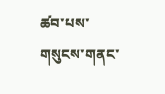ཚབ་པས་གསུངས་གནང་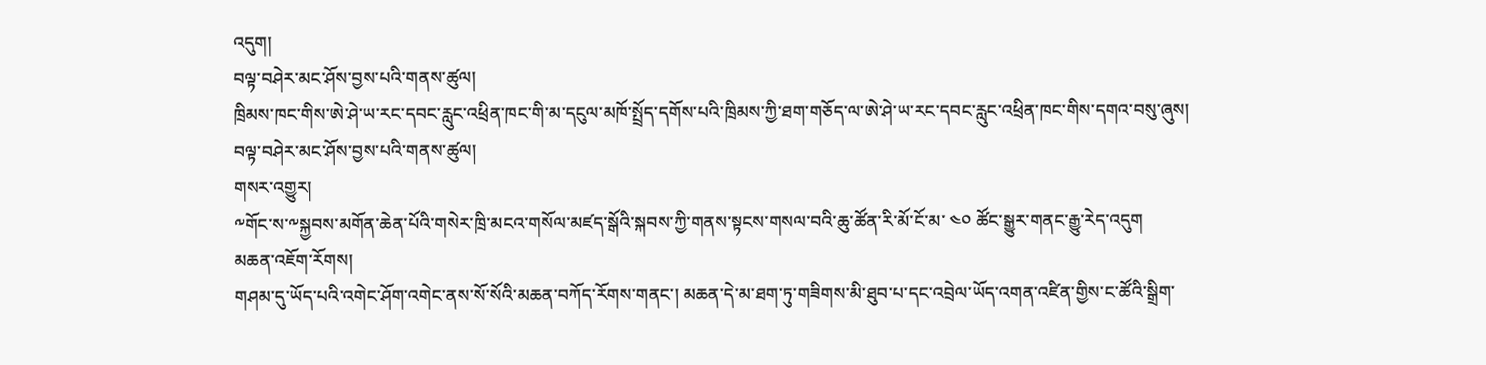འདུག།
བལྟ་བཤེར་མང་ཤོས་བྱས་པའི་གནས་ཚུལ།
ཁྲིམས་ཁང་གིས་ཨེ་ཤེ་ཡ་རང་དབང་རླུང་འཕྲིན་ཁང་གི་མ་དངུལ་མཁོ་སྤྲོད་དགོས་པའི་ཁྲིམས་ཀྱི་ཐག་གཅོད་ལ་ཨེ་ཤེ་ཡ་རང་དབང་རླུང་འཕྲིན་ཁང་གིས་དགའ་བསུ་ཞུས།
བལྟ་བཤེར་མང་ཤོས་བྱས་པའི་གནས་ཚུལ།
གསར་འགྱུར།
༸གོང་ས་༸སྐྱབས་མགོན་ཆེན་པོའི་གསེར་ཁྲི་མངའ་གསོལ་མཛད་སྒོའི་སྐབས་ཀྱི་གནས་སྟངས་གསལ་བའི་ཆུ་ཚོན་རི་མོ་ངོ་མ་ ༤༠ ཚོང་སྒྱུར་གནང་རྒྱུ་རེད་འདུག
མཆན་འཇོག་རོགས།
གཤམ་དུ་ཡོད་པའི་འགེང་ཤོག་འགེང་ནས་སོ་སོའི་མཆན་བཀོད་རོགས་གནང་། མཆན་དེ་མ་ཐག་ཏུ་གཟིགས་མི་ཐུབ་པ་དང་འབྲེལ་ཡོད་འགན་འཛིན་གྱིས་ང་ཚོའི་སྒྲིག་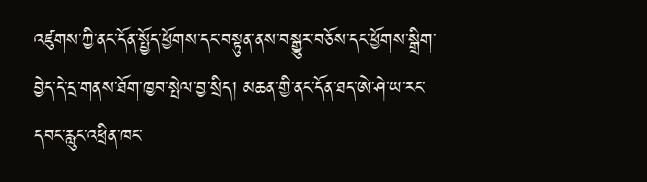འཛུགས་ཀྱི་ནང་དོན་སྤྱོད་ཕྱོགས་དང་བསྟུན་ནས་བསྒྱུར་བཅོས་དང་ཕྱོགས་སྒྲིག་བྱེད་དེ་དྲ་གནས་ཐོག་ཁྱབ་སྤེལ་བྱ་སྲིད། མཆན་གྱི་ནང་དོན་ཐད་ཨེ་ཤེ་ཡ་རང་དབང་རླུང་འཕྲིན་ཁང་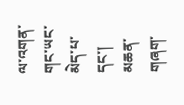ལ་འགན་གང་ཡང་མེད་པ་དང་། མཆན་གཞག་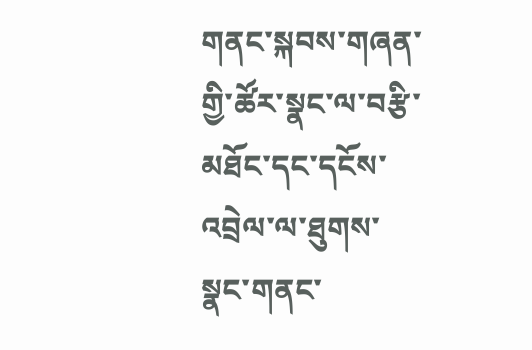གནང་སྐབས་གཞན་གྱི་ཚོར་སྣང་ལ་བརྩི་མཐོང་དང་དངོས་འབྲེལ་ལ་ཐུགས་སྣང་གནང་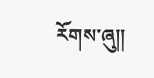རོགས་ཞུ༎